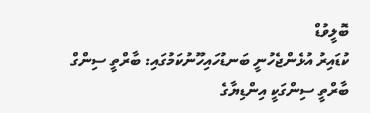ބޮލީވުޑް
ކުޑައިރު އުޅެންޖެހުނީ ބަނޑުހައިހޫނުކަމުގައި: ބާރްތީ ސިންގް
ބާރްތީ ސިންގަކީ އިންޑިޔާގެ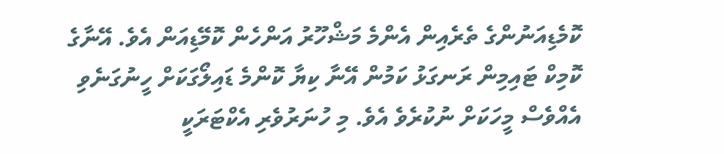ކޮމެޑިއަނުންގެ ތެރެއިން އެންމެ މަޝްހޫރު އަންހެން ކޮމޭޑިއަން އެވެ. އޭނާގެ ކޮމިކް ޓައިމިން ރަނގަޅު ކަމުން އޭނާ ކިޔާ ކޮންމެ ޑައިލޯގަކަށް ހީނުގަނެވި އެއްވެސް މީހަކަށް ނުކުރެވެ އެވެ. މި ހުނަރުވެރި އެކްޓަރަކީ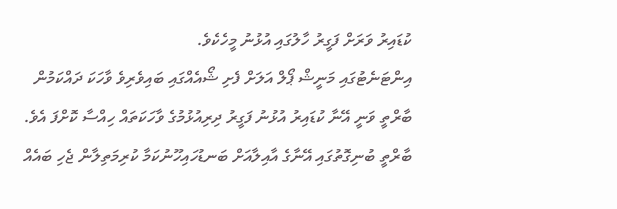ކުޑައިރު ވަރަށް ފަގީރު ހާލުގައި އުޅުނު މީހެކެވެ.
އިންޓަނެޓުގައި މަނީޝް ޕޯލް އަލަށް ފެށި ޝޯއެއްގައި ބައިވެރިވެ ވާހަކަ ދައްކަމުން ބާރްތީ ވަނީ އޭނާ ކުޑައިރު އުޅުނު ފަގީރު ދިރިއުޅުމުގެ ވާހަކަތައް ހިއްސާ ކޮށްފަ އެވެ.
ބާރްތީ ބުނިގޮތުގައި އޭނާގެ އާއިލާއަށް ބަނޑުހައިހޫނުކަމާ ކުރިމަތިލާން ޖެހި ބައެއް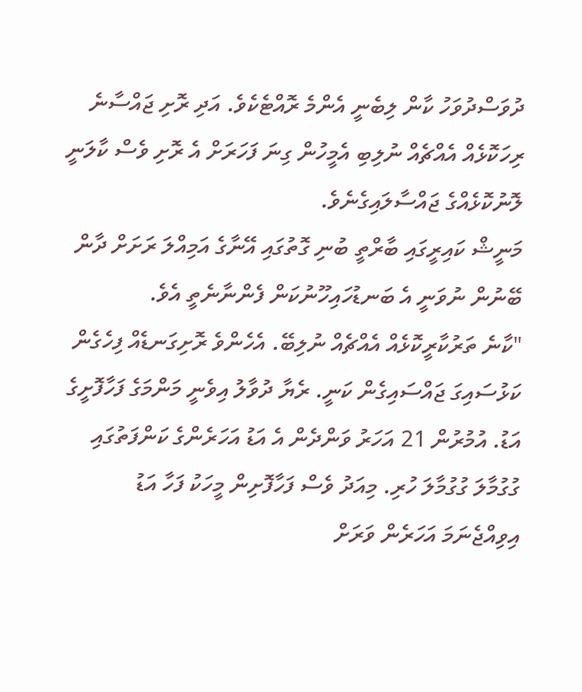ދުވަސްދުވަހު ކާން ލިބެނީ އެންމެ ރޮއްޓެކެވެ. އަދި ރޮށި ޖައްސާނެ ރިހަކޮޅެއް އެއްޗެއް ނުލިބި އެމީހުން ގިނަ ފަހަރަށް އެ ރޮށި ވެސް ކާލަނީ ލޮނުކޮޅެއްގެ ޖައްސާލައިގެނެވެ.
މަނީޝް ކައިރީގައި ބާރްތީ ބުނި ގޮތުގައި އޭނާގެ އަމިއްލަ ރަށަށް ދާން ބޭނުން ނުވަނީ އެ ބަނޑުހައިހޫނުކަން ފެންނާނެތީ އެވެ.
"ކާނެ ތަރުކާރީކޮޅެއް އެއްޗެއް ނުލިބޭ. އެހެންވެ ރޮށިގަނޑެއް ފިހެގެން ކަޅުސައިގަ ޖައްސައިގެން ކަނީ. ރެޔާ ދުވާލު އިވެނީ މަންމަގެ ފަހާފޮށީގެ އަޑު. އުމުރުން 21 އަހަރު ވަންދެން އެ އަޑު އަހަރެންގެ ކަންފަތުގައި ގުގުމާލަ ގުގުމާލަ ހުރި. މިއަދު ވެސް ފަހާފޮށިން މީހަކު ފަހާ އަޑު އިވިއްޖެނަމަ އަހަރެން ވަރަށް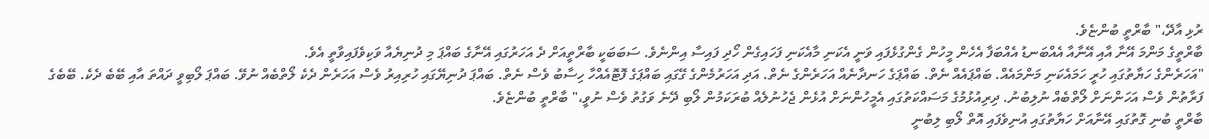ރުޅި އާދޭ،" ބާރްތީ ބުންޏެވެ.
ބާރްތީގެ މަންމަ އޭނާ އާއި އޭނާއާ އެއްބަނޑު އެއްބަފާ އެހެން މީހުން ގެންގުޅެފައި ވަނީ އެކަނި މާއެކަނި ފަހައިގެން ހޯދި ފައިސާ އިންނެވެ. ސަބަބަކީ ބާރްތީއަށް ދެ އަހަރުގައި އޭނާގެ ބައްޕަ މި ދުނިޔެއާ ވަކިވެފައިވާތީ އެވެ.
"އަހަރެންގެ ހަޔާތުގައި ހުރީ ހަމައެކަނި މަންމައެއް. ބައްޕައެއް ނެތް. ބައްޕަގެ ހަނދާނެއް އަހަރެންގެ ނެތް. އަދި އަހަރުމެންގެ ގޭގައި ބައްޕަގެ ފޮޓޮއެއްހާ ހިސާބު ވެސް ނެތް. ބައްޕަ ދުނިޔޭގައި ހުރިއިރު ވެސް އަހަރެން ދެކެ ލޯތްބެއް ނުވޭ. ބައްޕަ ލޯބިވީ ދައްތަ އާއި ބޭބެ ދެކެ. ބޭބެގެ ފަރާތުން ވެސް އަހަންނަށް ލޯތްބެއް ނުލިބުނު. ދިރިއުޅުމުގެ މަސައްކަތުގައި އެމީހުންނަށް އުޅެން ޖެހުނުލެއް ބުރަކަމުން ލޯބި ދޭނެ ވަގުތު ވެސް ނުވީ،" ބާރްތީ ބުންޏެވެ.
ބާރްތީ ބުނި ގޮތުގައި އޭނާއަށް ހަޔާތުގައި އުނިވެފައި އޮތް ލޯބި ލިބުނީ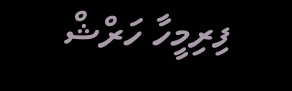ފިރިމީހާ ހަރްޝް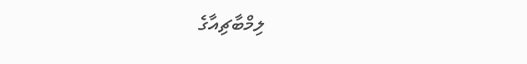ލިމްބާޗިއާގެ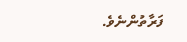ފަރާތުންނެވެ.